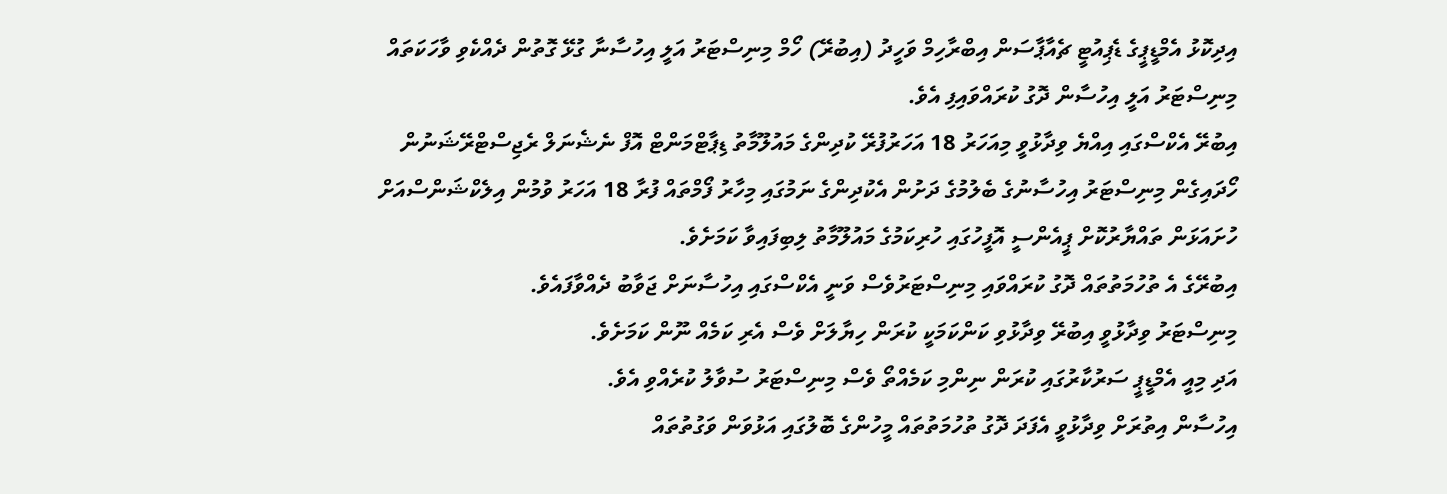އިދިކޮޅު އެމްޑީޕީގެ ޑެޕިއުޓީ ޗެއާޕާސަން އިބްރާހިމް ވަހީދު (އިބުރޭ) ހޯމް މިނިސްޓަރު އަލީ އިހުސާނާ ގުޅޭ ގޮތުން ދެއްކެވި ވާހަކަތައް މިނިސްޓަރު އަލީ އިހުސާން ދޮގު ކުރައްވައިފި އެވެ.
އިބުރޭ އެކްސްގައި އިއްޔެ ވިދާޅުވީ މިއަހަރު 18 އަހަރުފުރޭ ކުދިންގެ މައުލޫމާތު ޑިޕާޓްމަންޓް އޮފް ނެޝެނަލް ރެޖިސްޓްރޭޝަނުން ހޯދައިގެން މިނިސްޓަރު އިހުސާނުގެ ބެލުމުގެ ދަށުން އެކުދިންގެ ނަމުގައި މިހާރު ފޯމްތައް ފުރާ 18 އަހަރު ވުމުން އިލެކްޝަންސްއަށް ހުށައަޅަން ތައްޔާރުކޮށް ޕީއެންސީ އޮފީހުގައި ހުރިކަމުގެ މައުލޫމާތު ލިބިފައިވާ ކަމަށެވެ.
އިބުރޭގެ އެ ތުހުމަތުތައް ދޮގު ކުރައްވައި މިނިސްޓަރުވެސް ވަނީ އެކްސްގައި އިހުސާނަށް ޖަވާބު ދެއްވާފައެވެ.
މިނިސްޓަރު ވިދާޅުވީ އިބުރޭ ވިދާޅުވި ކަންކަމަކީ ކުރަން ހިޔާލަށް ވެސް އެރި ކަމެއް ނޫން ކަމަށެވެ.
އަދި މިއީ އެމްޑީޕީ ސަރުކާރުގައި ކުރަން ނިންމި ކަމެއްތޯ ވެސް މިނިސްޓަރު ސުވާލު ކުރެއްވި އެވެ.
އިހުސާން އިތުރަށް ވިދާޅުވީ އެފަދަ ދޮގު ތުހުމަތުތައް މީހުންގެ ބޮލުގައި އަޅުވަން ވަގުތުތައް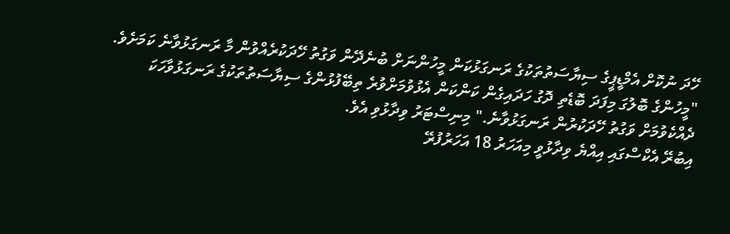ހޭދަ ނުކޮށް އެމްޑީޕީގެ ސިޔާސަތުތަކުގެ ރަނގަޅުކަން މީހުންނަށް ބުނެދޭން ވަގުތު ހޭދަކުރެއްވުން މާ ރަނގަޅުވާނެ ކަމަށެވެ.
"މީހުންގެ ބޮލުގަ މިފަދަ ބޮޑެތި ދޮގު ހަދައިގެން ކަންކަން އެޅުވުމަށްވުރެ ތިބޭފުޅުންގެ ސިޔާސަތުތަކުގެ ރަނގަޅުވާހަކަ ދެއްކެވުމަށް ވަގުތު ހޭދަކުރުން ރަނގަޅުވާނެ." މިނިސްޓަރު ވިދާޅުވި އެވެ.
އިބުރޭ އެކްސްގައި އިއްޔެ ވިދާޅުވީ މިއަހަރު 18 އަހަރުފުރޭ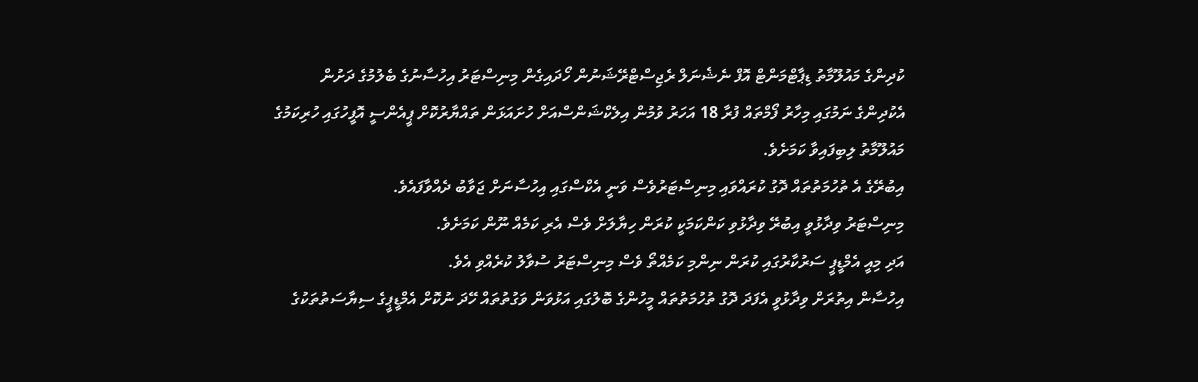ކުދިންގެ މައުލޫމާތު ޑިޕާޓްމަންޓް އޮފް ނެޝެނަލް ރެޖިސްޓްރޭޝަނުން ހޯދައިގެން މިނިސްޓަރު އިހުސާނުގެ ބެލުމުގެ ދަށުން އެކުދިންގެ ނަމުގައި މިހާރު ފޯމްތައް ފުރާ 18 އަހަރު ވުމުން އިލެކްޝަންސްއަށް ހުށައަޅަން ތައްޔާރުކޮށް ޕީއެންސީ އޮފީހުގައި ހުރިކަމުގެ މައުލޫމާތު ލިބިފައިވާ ކަމަށެވެ.
އިބުރޭގެ އެ ތުހުމަތުތައް ދޮގު ކުރައްވައި މިނިސްޓަރުވެސް ވަނީ އެކްސްގައި އިހުސާނަށް ޖަވާބު ދެއްވާފައެވެ.
މިނިސްޓަރު ވިދާޅުވީ އިބުރޭ ވިދާޅުވި ކަންކަމަކީ ކުރަން ހިޔާލަށް ވެސް އެރި ކަމެއް ނޫން ކަމަށެވެ.
އަދި މިއީ އެމްޑީޕީ ސަރުކާރުގައި ކުރަން ނިންމި ކަމެއްތޯ ވެސް މިނިސްޓަރު ސުވާލު ކުރެއްވި އެވެ.
އިހުސާން އިތުރަށް ވިދާޅުވީ އެފަދަ ދޮގު ތުހުމަތުތައް މީހުންގެ ބޮލުގައި އަޅުވަން ވަގުތުތައް ހޭދަ ނުކޮށް އެމްޑީޕީގެ ސިޔާސަތުތަކުގެ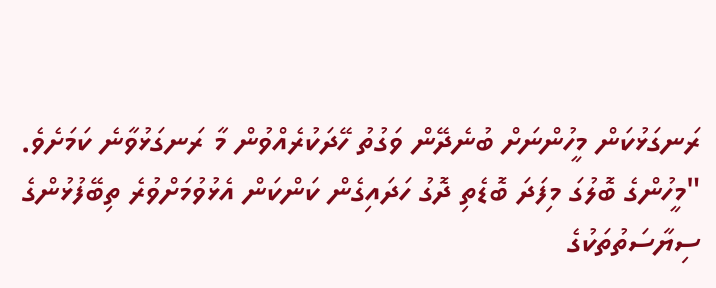ރަނގަޅުކަން މީހުންނަށް ބުނެދޭން ވަގުތު ހޭދަކުރެއްވުން މާ ރަނގަޅުވާނެ ކަމަށެވެ.
"މީހުންގެ ބޮލުގަ މިފަދަ ބޮޑެތި ދޮގު ހަދައިގެން ކަންކަން އެޅުވުމަށްވުރެ ތިބޭފުޅުންގެ ސިޔާސަތުތަކުގެ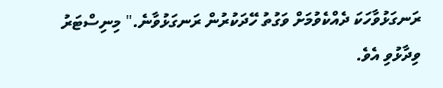ރަނގަޅުވާހަކަ ދެއްކެވުމަށް ވަގުތު ހޭދަކުރުން ރަނގަޅުވާނެ." މިނިސްޓަރު ވިދާޅުވި އެވެ.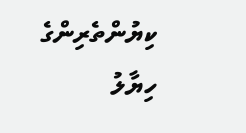ކިޔުންތެރިންގެ ހިޔާލު